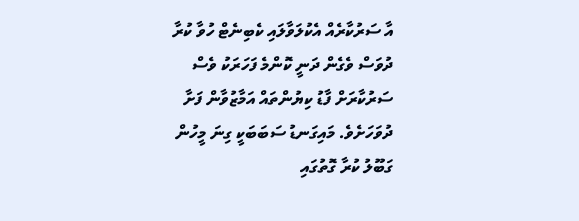އާ ސަރުކާރެއް އެކުލަވާލައި ކެބިނެޓް ހުވާ ކުރާ ދުވަސް ވެގެން ދަނީ ކޮންމެ ފަހަރަކު ވެސް ސަރުކާރަށް ފާޑު ކިޔުންތައް އަމާޒުވާން ފަށާ ދުވަހަށެވެ. މައިގަނޑު ސަބަބަކީ ގިނަ މީހުން ގަބޫލު ކުރާ ގޮތުގައި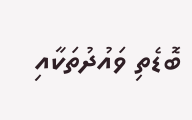ބޮޑެތި ވައުދުތަކާއި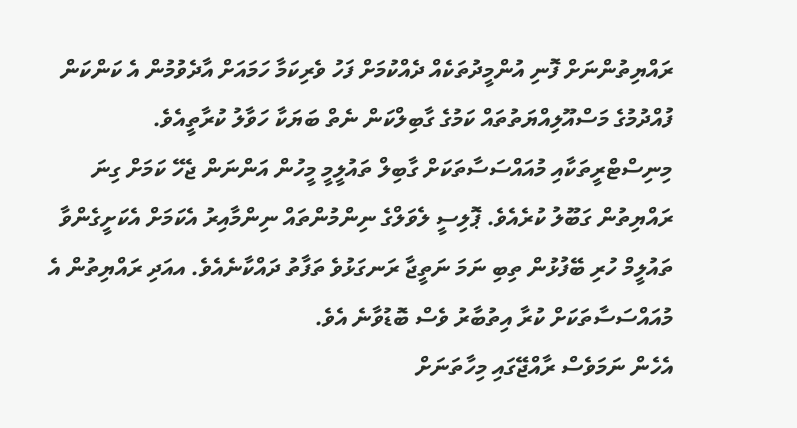ރައްޔިތުންނަށް ފޮނި އުންމީދުތަކެއް ދެއްކުމަށް ފަހު ވެރިކަމާ ހަމައަށް އާދެވުމުން އެ ކަންކަން ފުއްދުމުގެ މަސްއޫލިއްޔަތުތައް ކަމުގެ ގާބިލްކަން ނެތް ބަޔަކާ ހަވާލު ކުރާތީއެވެ.
މިނިސްޓްރީތަކާއި މުއައްސަސާތަކަށް ގާބިލް ތައުލީމީ މީހުން އަންނަން ޖެހޭ ކަމަށް ގިނަ ރައްޔިތުން ގަބޫލު ކުރެއެވެ. ޕޮލިސީ ލެވަލްގެ ނިންމުންތައް ނިންމާއިރު އެކަމަށް އެކަށީގެންވާ ތައުލީމް ހުރި ބޭފުޅުން ތިބި ނަމަ ނަތީޖާ ރަނގަޅުވެ ތަފާތު ދައްކާނެއެވެ. އއަދި ރައްޔިތުން އެ މުއައްސަސާތަކަށް ކުރާ އިތުބާރު ވެސް ބޮޑުވާނެ އެވެ.
އެހެން ނަމަވެސް ރާއްޖޭގައި މިހާތަނަށް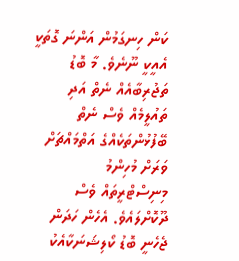ކަން ހިނގަމުން އަންނަ ގޮތަކީ އެއީކީ ނޫނެވެ. މާ ބޮޑު ތަޖުރިބާއެއް ނެތް އަދި ތައުލީމެއް ވެސް ނެތް ބޭފުޅުންތަކެއްގެ އަތްމައްޗަށް ވަރަށް މުހިންމު މިނިސްޓްރީތައް ވެސް ދޫކޮށްލައެވެ. އެހެން ހަދަން ޖެހެނީ ބޮޑު ކޯލިޝަނަކާއެކު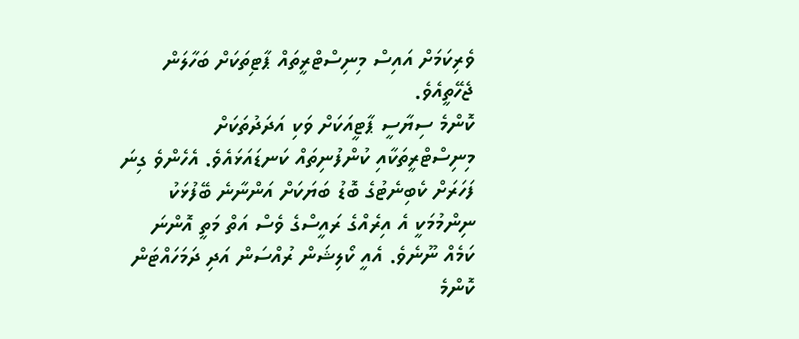ވެރިކަމަށް އައިސް މިނިސްޓްރީތައް ޕާޓިތަކަށް ބަހާލަން ޖެހޭތީއެވެ.
ކޮންމެ ސިޔާސީ ޕާޓީއަކަށް ވަކި އަދަދުތަކަށް މިނިސްޓްރީތަކާއި ކުންފުނިތައް ކަނޑައަޅައެވެ. އެހެންވެ ގިނަ ފަހަރަށް ކެބިނެޓުގެ ބޮޑު ބަޔަކަށް އަންނާނެ ބޭފުޅަކު ނިންމުމަކީ އެ އިރެއްގެ ރައީސްގެ ވެސް އަތް މަތީ އޮންނަ ކަމެއް ނޫނެވެ. އެއީ ކޯލިޝަން ރުއްސަން އަދި ދަމަހައްޓަން ކޮންމެ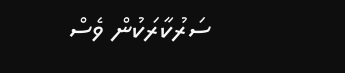ސަރުކާރަކުން ވެސް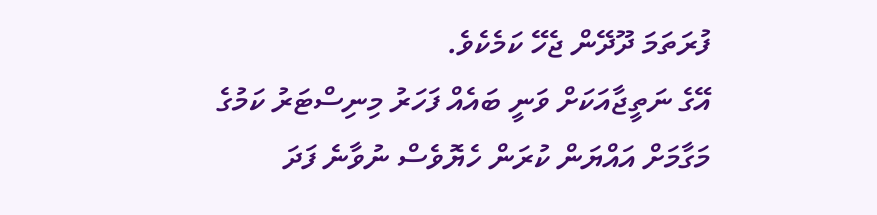ފުރަތަމަ ދޫދޭން ޖެހޭ ކަމެކެވެ.
އޭގެ ނަތީޖާއަކަށް ވަނީ ބައެއް ފަހަރު މިނިސްޓަރު ކަމުގެ މަގާމަށް އައްޔަން ކުރަން ހެޔޮވެސް ނުވާނެ ފަދަ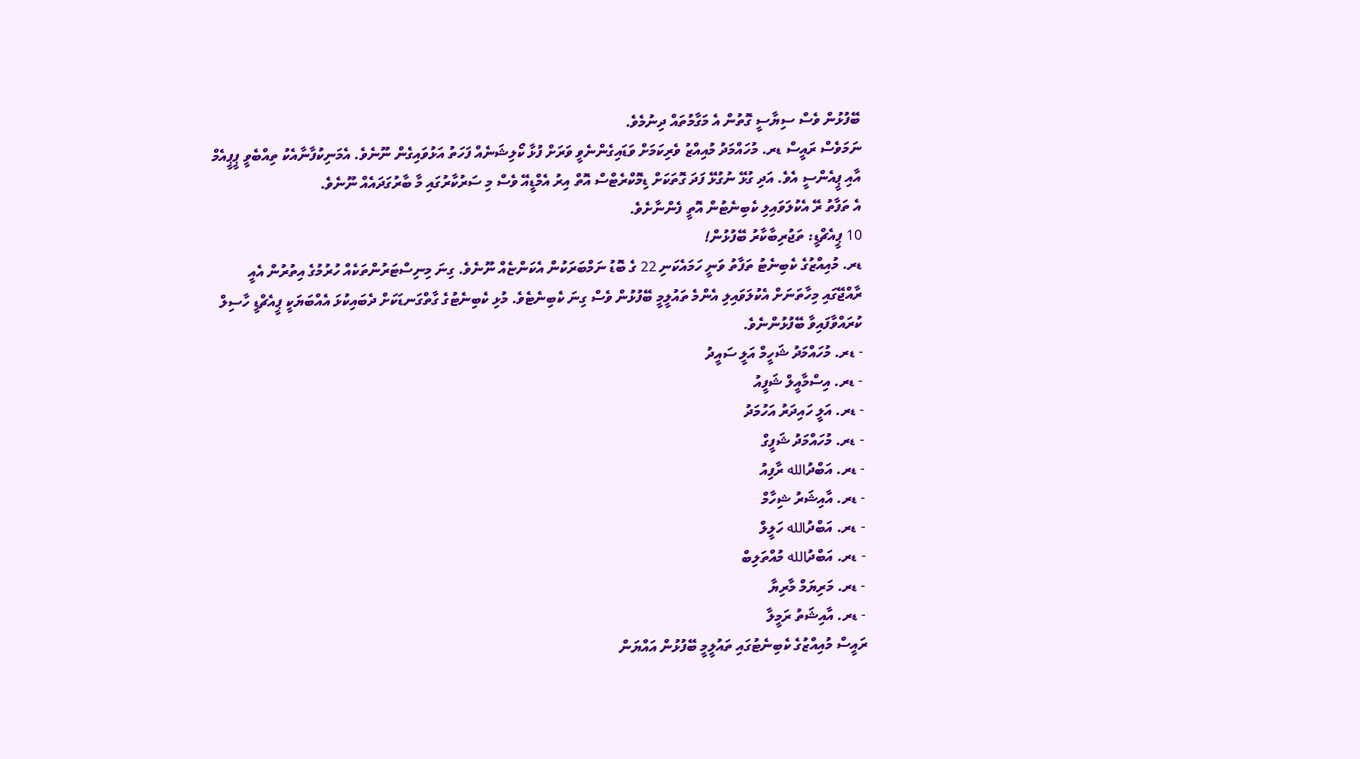ބޭފުޅުން ވެސް ސިޔާސީ ގޮތުން އެ މަގާމުތައް ދިނުމެވެ.
ނަމަވެސް ރައީސް ޑރ. މުހައްމަދު މުއިއްޒު ވެރިކަމަށް ވަޑައިގެންނެވީ ވަރަށް ފުޅާ ކޯލިޝަނެއް ފަހަތު އަޅުވައިގެން ނޫނެވެ. އެމަނިކުފާނާއެކު ތިއްބެވީ ޕީޕީއެމް އާއި ޕީއެންސީ އެވެ. އަދި ގުޅޭ ނުގުޅޭ ފަދަ ގޮތަކަށް ޑިމޮކްރެޓްސް އޮތް އިރު އެމްޑީއޭ ވެސް މި ސަރުކާރުގައި މާ ބާރުގަދައެއް ނޫނެވެ.
އެ ތަފާތު ރޭ އެކުލަވައިލި ކެބިނެޓުން އޮތީ ފެންނާށެވެ.
10 ޕީއެޗްޑީ: ތަޖުރިބާކާރު ބޭފުޅުން!
ޑރ. މުއިއްޒުގެ ކެބިނެޓު ތަފާތު ވަނީ ހަމައެކަނި 22 ގެ ބޮޑު ނަމްބަރަކުން އެކަންޏެއް ނޫނެވެ. ގިނަ މިނިސްޓަރުންތަކެއް ހުރުމުގެ އިތުރުން އެއީ ރާއްޖޭގައި މިހާތަނަށް އެކުލަވައިލި އެންމެ ތައުލީމީ ބޭފުޅުން ވެސް ގިނަ ކެބިނެޓެވެ. މުޅި ކެބިނެޓުގެ ގާތްގަނޑަކަށް ދެބައިކުޅަ އެއްބަޔަކީ ޕީއެޗްޑީ ހާސިލް ކުރައްވާފައިވާ ބޭފުޅުންނެވެ.
- ޑރ. މުހައްމަދު ޝަހީމް އަލީ ސައީދު
- ޑރ. އިސްމާއީލް ޝަފީއު
- ޑރ. އަލީ ހައިދަރު އަހުމަދު
- ޑރ. މުހައްމަދު ޝަފީގް
- ޑރ. އަބްދުالله ރާފިއު
- ޑރ. އާއިޝަރު ޝިހާމް
- ޑރ. އަބްދުالله ހަލީލް
- ޑރ. އަބްދުالله މުއްތަލިބް
- ޑރ. މަރިޔަމް މާރިޔާ
- ޑރ. އާއިޝަތު ރަމީލާ
ރައީސް މުއިއްޒުގެ ކެބިނެޓުގައި ތައުލީމީ ބޭފުޅުން އައްޔަން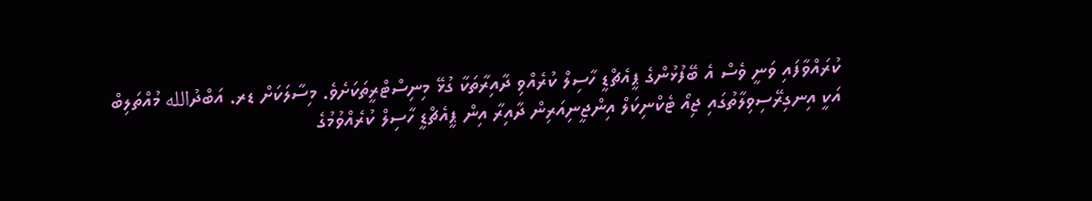ކުރައްވާފައި ވަނީ ވެސް އެ ބޭފުޅުންގެ ޕީއެޗްޑީ ހާސިލް ކުރެއްވި ދާއިރާތަކާ ގުޅޭ މިނިސްޓްރީތަކަށެވެ. މިސާލަކަށް ޑރ. އަބްދުالله މުއްތަލިބް އަކީ އިނގިރޭސިވިލާތުގައި ޖިއޯ ޓެކްނިކަލް އިންޖީނިއަރިން ދާއިރާ އިން ޕީއެޗްޑީ ހާސިލް ކުރެއްވުމުގެ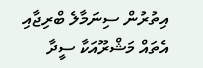އިތުރުން ސިނަމާލެ ބްރިޖާއި އެތައް މަޝްރޫއަކާ ސީދާ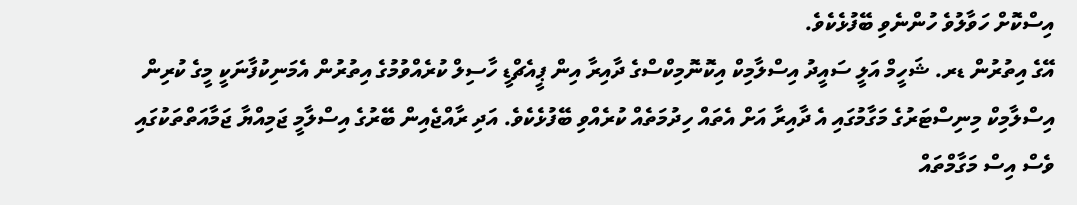އިސްކޮށް ހަވާލުވެ ހުންނެވި ބޭފުޅެކެވެ.
އޭގެ އިތުރުން ޑރ. ޝަހީމް އަލީ ސައީދު އިސްލާމިކް އިކޮނޮމިކްސްގެ ދާއިރާ އިން ޕީއެޗްޑީ ހާސިލް ކުރެއްވުމުގެ އިތުރުން އެމަނިކުފާނަކީ މީގެ ކުރިން އިސްލާމިކް މިނިސްޓަރުގެ މަގާމުގައި އެ ދާއިރާ އަށް އެތައް ހިދުމަތެއް ކުރެއްވި ބޭފުޅެކެވެ. އަދި ރާއްޖެއިން ބޭރުގެ އިސްލާމީ ޖަމިއްޔާ ޖަމާއަތްތަކުގައި ވެސް އިސް މަގާމްތައް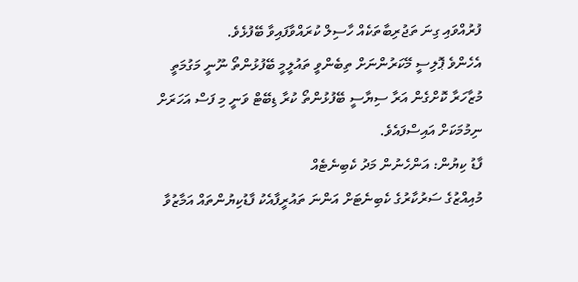ފުރުއްވައި ގިނަ ތަޖުރިބާތަކެއް ހާސިލް ކުރައްވާފައިވާ ބޭފުޅެވެ.
އެހެންވެ ޕޮލިސީ މޭކަރުންނަށް ތިބެންވީ ތައުލީމީ ބޭފުޅުންތޯ ނޫނީ މަގުމަތީ މުޒާހަރާ ކޮށްގެން އަރާ ސިޔާސީ ބޭފުޅުންތޯ ކުރާ ޑިބޭޓް ވަނީ މި ފަސް އަހަރަށް ނިމުމަކަށް އައިސްފައެވެ.
ފާޑު ކިޔުން: އަންހެނުން މަދު ކެބިނެޓެއް
މުއިއްޒުގެ ސަރުކާރުގެ ކެބިނެޓަށް އަންނަ ތައުރީފާއެކު ފާޑުކިޔުންތައް އަމާޒުވާ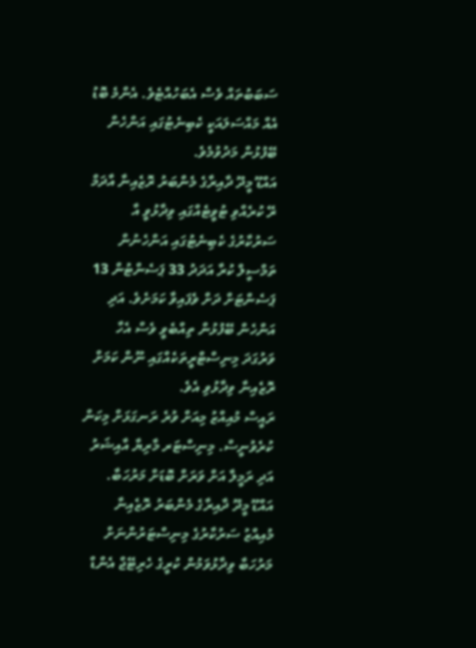ސަބަބުތައް ވެސް އެބަހުއްޓެވެ. އެންމެ ބޮޑު އެއް މައްސަލައަކީ ކެބިނެޓުގައި އަންހެން ބޭފުޅުން މަދުވުމެވެ.
އައްޑޫ މީދޫ ދާއިރާގެ މެންބަރު ރޮޒެއިނާ އާދަމް ރޭ ކުރެއްވި ޓުވީޓެއްގައި ވިދާޅުވީ އާ ސަރުކާރުގެ ކެބިނެޓުގައި އަންހެނުން ތަމްސީލް ކުރާ އަދަދު 33 ޕަސެންޓުން 13 ޕަސެންޓަށް ދަށް ވެފައިވާ ކަމަށެވެ. އަދި އަންހެން ބޭފުޅުން ތިއްބެވީ ވެސް އެހާ ވަރުގަދަ މިނިސްޓްރީތަކެއްގައި ނޫން ކަމަށް ރޮޒެއިނާ ވިދާޅުވި އެވެ.
ރައީސް މުއިއްޒު މިއަށް ވުރެ ރަނގަޅަށް މިކަން ކުރެވުނީސް. މިނިސްޓަރ މާރިޔާ އާއިޝަރު އަދި ރަމީލާ އަށް ވަރަށް ބޮޑަށް މަރުހަބާ.
އައްޑޫ މީދޫ ދާއިރާގެ މެންބަރު ރޮޒެއިނާ
މުއިއްޒު ސަރުކާރުގެ މިނިސްޓަރުންނަށް މަރުހަބާ ވިދާޅުވަމުން ކުރީގެ ހެރިޓޭޖް އެންޑް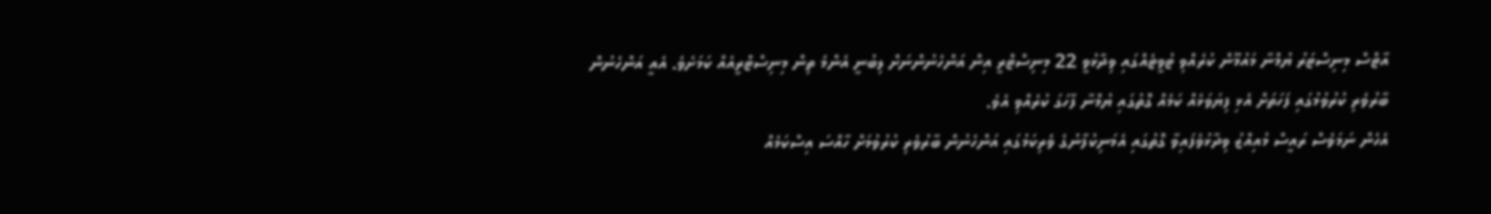އާޓްސް މިނިސްޓަރު ޔުމްނާ މައުމޫން ކުރެއްވި ޓުވީޓެއްގައި ވިދާޅުވީ 22 މިނިސްޓްރީ އިން އަންހެނުންނަށް ލިބުނީ އެންމެ ތިން މިނިސްޓްރީއެއް ކަމަށެވެ. އެއީ އަންހެނުން ބާރުވެރި ކުރުވުމުގައި ފަހަތަށް އެޅި ފިޔަވަޅެއް ކަމެއް ގޮތުގައި ޔުމްނާ ފާހަގަ ކުރެއްވި އެވެ.
އެހެން ނަމަވެސް ރައީސް މުއިއްޒު ވިދާޅުވެފައިވާ ގޮތުގައި އެމަނިކުފާނުގެ ވެރިކަމުގައި އަންހެނުން ބާރުވެރި ކުރުވުމަށް ހާއްސަ އިސްކަމެއް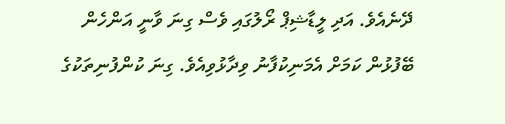ދޭނެއެވެ. އަދި ލީޑާޝިޕް ރޯލުގައި ވެސް ގިނަ ވާނީ އަންހެން ބޭފުޅުން ކަމަށް އެމަނިކުފާނު ވިދާޅުވިއެވެ. ގިނަ ކުންފުނިތަކުގެ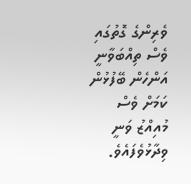ވެރިންގެ ގޮތުގައި ވެސް ތިއްބަވާނީ އަންހެން ބޭފުޅުން ކަމަށް ވެސް މުއިއްޒު ވަނީ ވިދާޅުވެފައެވެ.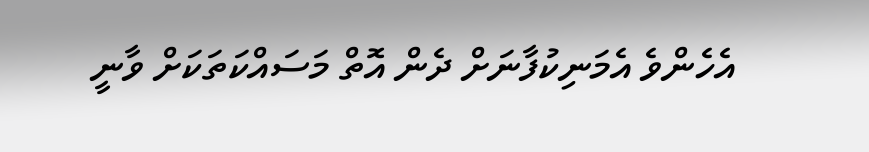އެހެންވެ އެމަނިކުފާނަށް ދެން އޮތް މަސައްކަތަކަށް ވާނީ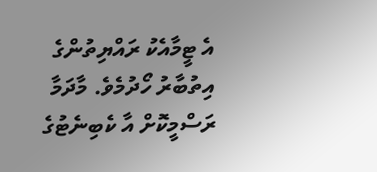އެ ޓީމާއެކު ރައްޔިތުންގެ އިތުބާރު ހޯދުމެވެ. މާދަމާ ރަސްމީކޮށް އާ ކެބިނެޓުގެ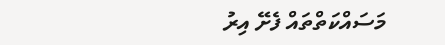މަސައްކަތްތައް ފެށޭ އިރު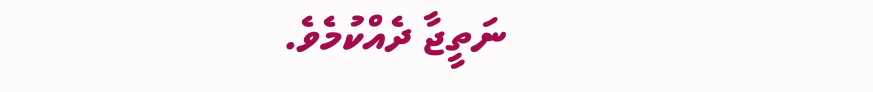ނަތީޖާ ދެއްކުމެވެ.